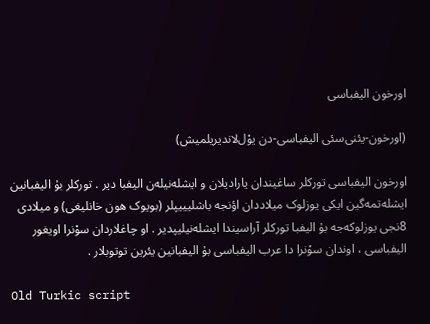اورخون الیفباسی

(اورخون-یئنی‌سئی الیفباسی-دن يوْل‌لاندیریلمیش)

اورخون الیفباسی تورکلر ساغیندان یارادیلان و ایشله‌نیله‌ن الیفبا دیر . تورکلر بۇ الیفبانین ایشله‌تمه‌گین ایکی یوزلوک میلاددان اؤنجه باشلیییپلر (بویوک هون خانلیغی) و میلادی 8نجی یوزلوکه‌جه بۇ الیفبا تورکلر آراسیندا ایشله‌نیلیپدیر . او چاغلاردان سوْنرا اویغور الیفباسی ، اوندان سوْنرا دا عرب الیفباسی بۇ الیفبانین یئرین توتوبلار .

Old Turkic script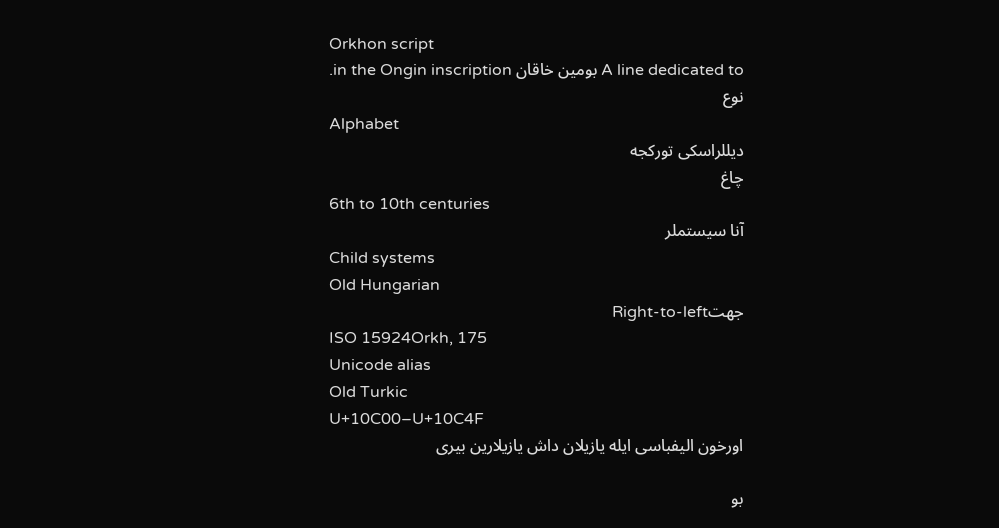Orkhon script
A line dedicated to بومین خاقان in the Ongin inscription.
نوع
Alphabet
دیللراسکی تورکجه
چاغ
6th to 10th centuries
آنا سیستملر
Child systems
Old Hungarian
جهتRight-to-left
ISO 15924Orkh, 175
Unicode alias
Old Turkic
U+10C00–U+10C4F
اورخون الیفباسی ایله یازیلان داش یازیلارین بیری

بو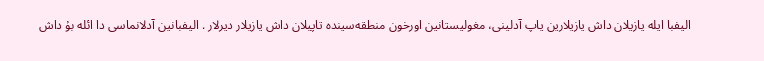الیفبا ایله یازیلان داش یازیلارین یاپ آدلینی، مغولیستانین اورخون منطقه‌سینده تاپیلان داش یازیلار دیرلار . الیفبانین آدلانماسی دا ائله بۇ داش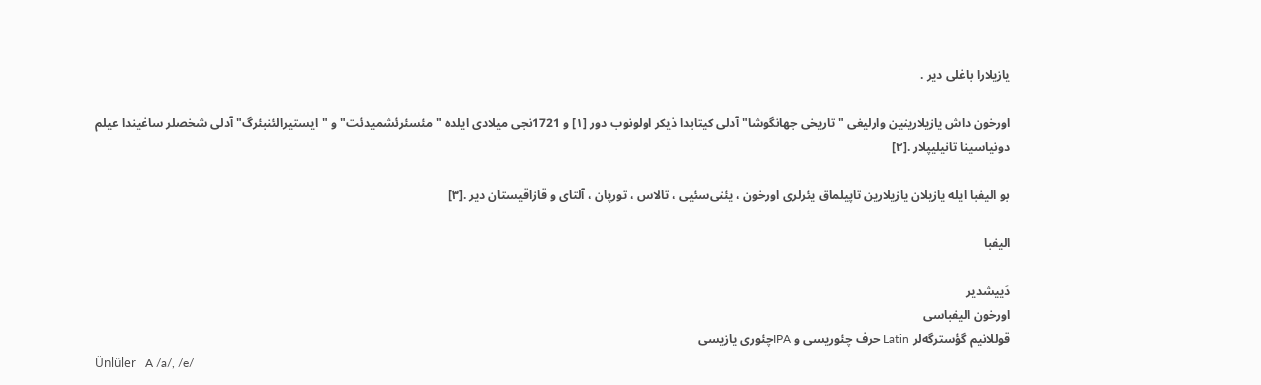یازیلارا باغلی دیر .

اورخون داش یازیلارینین وارلیغی "تاریخی جهانگوشا" آدلی کیتابدا ذیکر اولونوب دور [۱] و 1721نجی میلادی ایلده "مئسئرئشمیدئت" و "ایستیرالئنبئرگ" آدلی شخصلر ساغیندا عیلم دونیاسینا تانیلیپلار .[۲]

بو الیفبا ایله یازیلان یازیلارین تاپیلماق یئرلری اورخون ، یئنی‌سئیی ، تالاس ، تورپان ، آلتای و قازاقیستان دیر .[۳]

الیفبا

دَییشدیر
اورخون الیفباسی
قوللانیم گؤسترگه‌لر Latin حرف چئوریسی و IPAچئوری یازیسی
Ünlüler   A /a/, /e/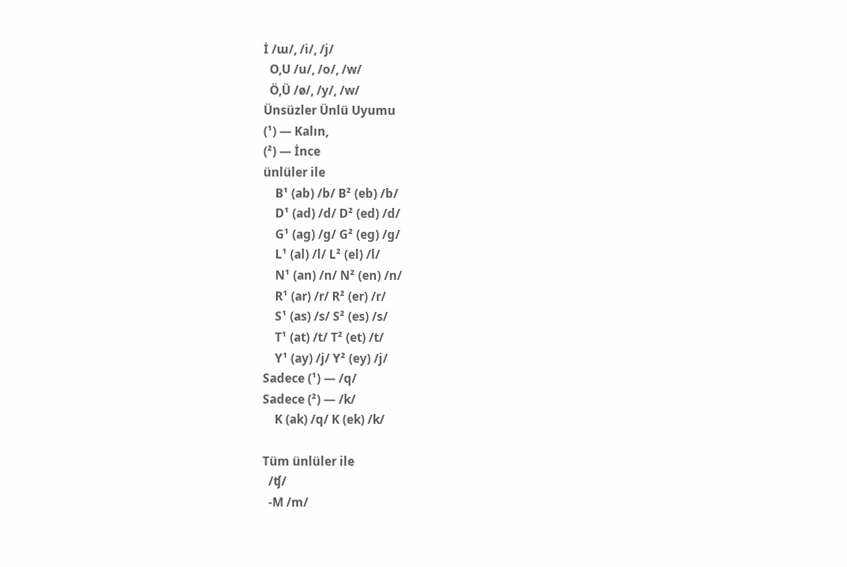İ /ɯ/, /i/, /j/
  O,U /u/, /o/, /w/
  Ö,Ü /ø/, /y/, /w/
Ünsüzler Ünlü Uyumu
(¹) — Kalın,
(²) — İnce
ünlüler ile
    B¹ (ab) /b/ B² (eb) /b/
    D¹ (ad) /d/ D² (ed) /d/
    G¹ (ag) /g/ G² (eg) /g/
    L¹ (al) /l/ L² (el) /l/
    N¹ (an) /n/ N² (en) /n/
    R¹ (ar) /r/ R² (er) /r/
    S¹ (as) /s/ S² (es) /s/
    T¹ (at) /t/ T² (et) /t/
    Y¹ (ay) /j/ Y² (ey) /j/
Sadece (¹) — /q/
Sadece (²) — /k/
    K (ak) /q/ K (ek) /k/

Tüm ünlüler ile
  /ʧ/
  -M /m/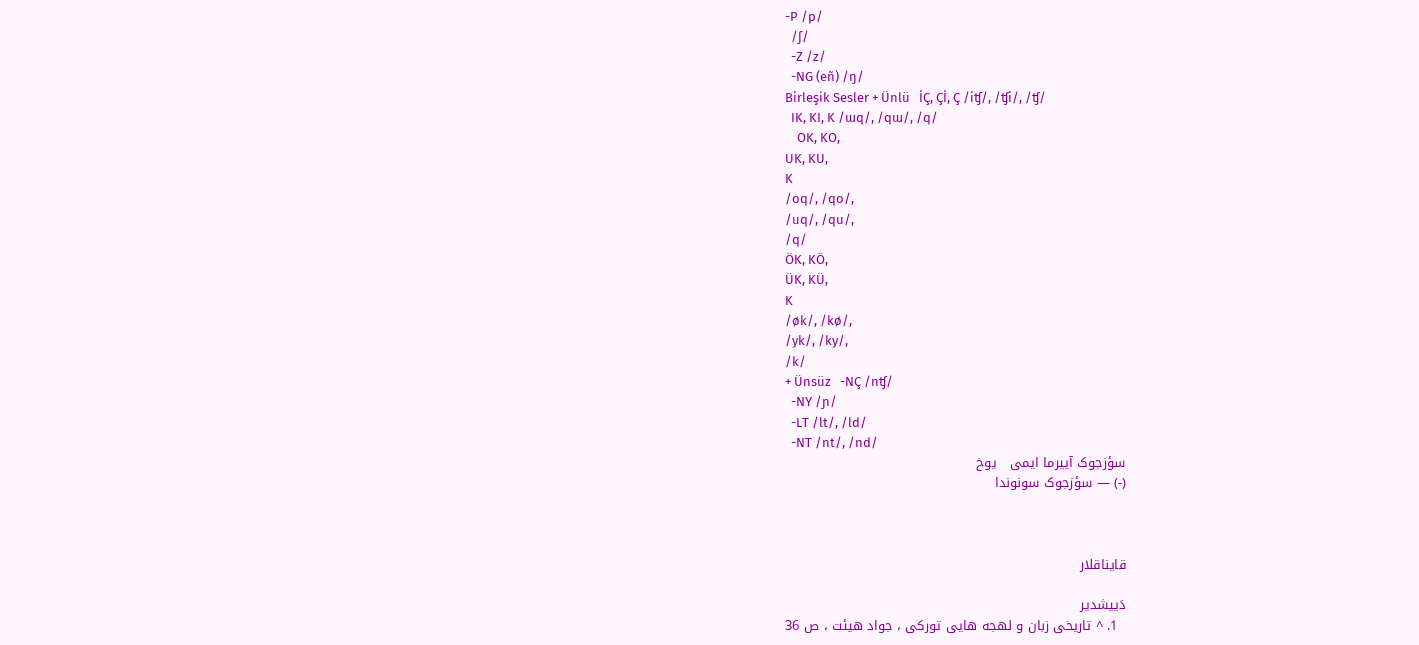-P /p/
  /ʃ/
  -Z /z/
  -NG (eñ) /ŋ/
Birleşik Sesler + Ünlü   İÇ, Çİ, Ç /iʧ/, /ʧi/, /ʧ/
  IK, KI, K /ɯq/, /qɯ/, /q/
    OK, KO,
UK, KU,
K
/oq/, /qo/,
/uq/, /qu/,
/q/
ÖK, KÖ,
ÜK, KÜ,
K
/øk/, /kø/,
/yk/, /ky/,
/k/
+ Ünsüz   -NÇ /nʧ/
  -NY /ɲ/
  -LT /lt/, /ld/
  -NT /nt/, /nd/
سؤزجوک آییرما ایمی   یوخ
(-) — سؤزجوک سونوندا



قایناقلار

دَییشدیر
  1. ^ تاریخی زبان و لهجه هایی تورکی ، جواد هیئت ، ص 36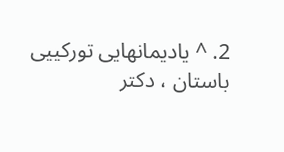2. ^ یادیمانهایی تورکییی باستان ، دکتر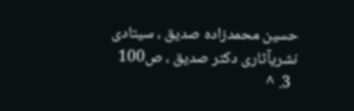حسین محمدزاده صدیق ، سیتادی نشریآثاری دکتر صدیق ، ص100
  3. ^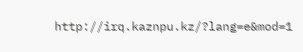http://irq.kaznpu.kz/?lang=e&mod=1